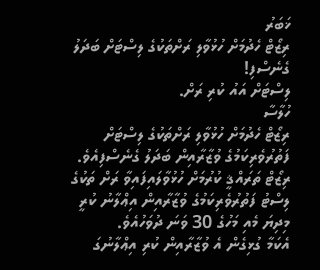ޚަބަރު
ރިޒޯޓް ހެދުމަށް ހުޅުވާލި ރަށްތަކުގެ ލިސްޓަށް ބަދަލު ގެނެސްފި!
ލިސްޓަށް އައު ކުރި ރަށް.
ހުލާސާ
ރިޒޯޓް ހެދުމަށް ހުޅުވާލި ރަށްތަކުގެ ލިސްޓަށް ފަތުރުވެރިކަމުގެ ވުޒާރާއިން ބަދަލު ގެނެސްފިއެވެ.
ރިޒޯޓް ތަރައްޤީ ކުރުމަށް ހުޅުވާލައިފައިވާ ރަށް ތަކުގެ ލިސްޓު ފަތުރުވެރިކަމުގެ ވުޒާރާއިން އިޢްލާނު ކުރީ މިދިޔަ މެއި މަހުގެ 30 ވަނަ ދުވަހުއެވެ.
އެކަމާ ގުޅިގެން އެ ވުޒާރާއިން ކުރި އިޢްލާނުގަ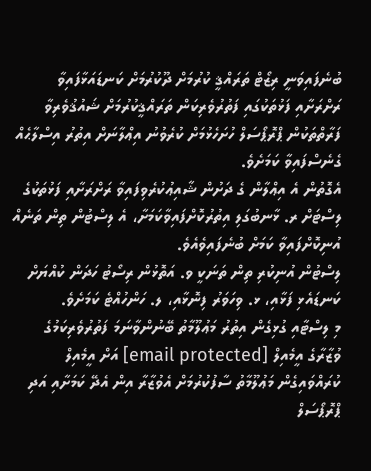ބުނެފައިވަނީ ރިޒޯޓް ތަރައްޤީ ކުރުމަށް ދޫކުރުމަށް ކަނޑައަޅާފައިވާ ރަށްރަށާއި ފަޅުތަކުގައި ފަތުރުވެރިކަން ތަރައްޤީކުރުމަށް ޝައުޤުވެރިވާ ފަރާތްތަކުން ޕްރޮޕޯސަލް ހުށަހެޅުމަށް ކުރެވުނު އިޢްލާނަށް އިތުރު އިސްލާޙެއް ގެނެސްފައިވާ ކަމަށެވެ.
އެގޮތުން އެ އިޢްލާން ގެ ދަށުން ޝާއިޢުކުރެވިފައިވާ ރަށްރަށާއި ފަޅުތަކުގެ ލިސްޓަށް ރ. ޅާނބުގަލި އިތުރުކޮށްފައިވާކަމަށާ، އެ ލިސްޓުން ތިން ތަނެއް އުނިކޮށްފައިވާ ކަމަށް ބުނެފައިވެއެވެ.
ލިސްޓުން އުނިކުރި ތިން ތަނަކީ ވ. އަތޮޅުން ރިސޯޓު ހަދަން ކުއްޔަށް ކަނޑައެޅި ފަޅާއި، ޅ. ވިހަވަރު ފިނޮޅާއި، ލ. ހަންހުއްޓެ ކަމަށެވެ.
މި ލިސްޓާއި ގުޅިގެން އިތުރު މަޢުލޫމާތު ބޭނުންވާނަމަ ފަތުރުވެރިކަމުގެ ވުޒާރާގެ އީމެއިލް [email protected] އަށް އީމެއިލް ކުރައްވައިގެން މަޢުލޫމާތު ސާފުކުރުމަށް އެވުޒާރާ އިން އެދޭ ކަމަށާއި އަދި ޕްރޮޕޯސަލް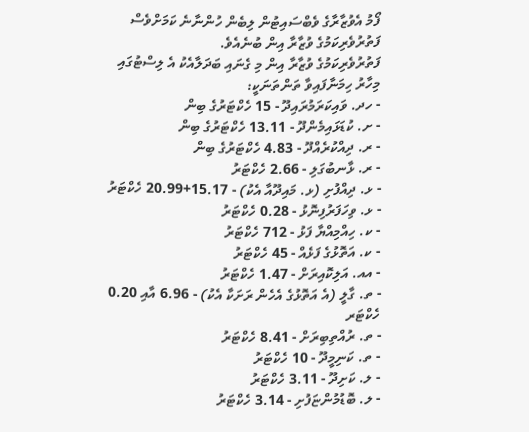ފޯމު އެވުޒާރާގެ ވެބްސައިޓުން ލިބެން ހުންނާނެ ކަމަށްވެސް ފަތުރުވެރިކަމުގެ ވުޒާރާ އިން ބުނެއެވެ.
ފަތުރުވެރިކަމުގެ ވުޒާރާ އިން މި ގެނައި ބަދަލާއެކު އެ ލިސްޓުގައި މިހާރު ހިމަނާފައިވާ ތަންތަނަކީ:
- ހދ. ވައިކަރަމުރައިދޫ - 15 ހެކްޓަރުގެ ބިން
- ށ. ކުޑަޅައިމެންދޫ - 13.11 ހެކްޓަރުގެ ބިން
- ރ. ދިއްކުރެއްދޫ - 4.83 ހެކްޓަރުގެ ބިން
- ރ. ޅާނބުގަލި - 2.66 ހެކްޓަރު
- ޅ. ދިއްފުށި (ޅ. މައިދޫއާ އެކު) - 15.17+20.99 ހެކްޓަރު
- ޅ. ވިހަފަރުފިނޮޅު - 0.28 ހެކްޓަރު
- ކ. ހިއްމިއްޔާ ފަޅު - 712 ހެކްޓަރު
- ކ. އަތޮޅުގެ ފަޅެއް - 45 ހެކްޓަރު
- އއ. އަލިކޮއިރަށް - 1.47 ހެކްޓަރު
- ތ. ގާލީ (އެ އަތޮޅުގެ އެހެން ރަށަކާ އެކު) - 6.96 އާއި 0.20 ހެކްޓަރ
- ތ. ރުއްތިބިރަށް - 8.41 ހެކްޓަރު
- ތ. ކަނިމީދޫ - 10 ހެކްޓަރު
- ލ. ކަށިދޫ - 3.11 ހެކްޓަރު
- ލ. ބޮޑުމުންޏަފުށި - 3.14 ހެކްޓަރު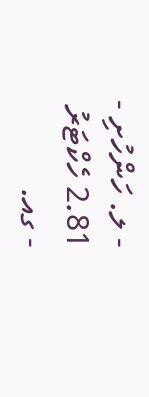- ލ. ހަންހުށި - 2.81 ހެކްޓަރު
- ގއ.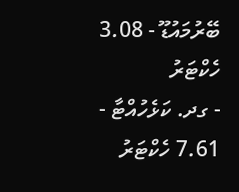ބޭރުމައުޑޫ - 3.08 ހެކްޓަރު
- ގދ. ކަޅެހުއްޓާ - 7.61 ހެކްޓަރު